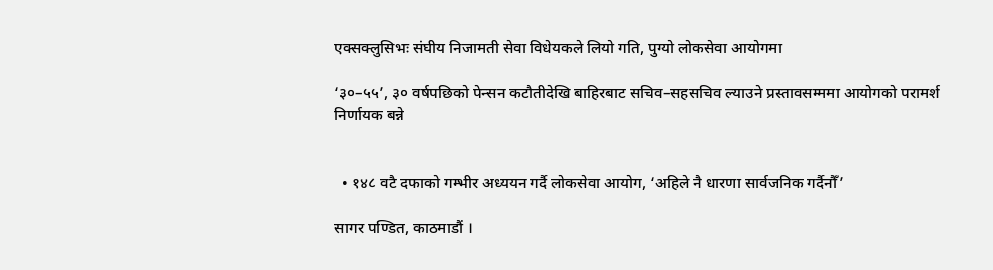एक्सक्लुसिभः संघीय निजामती सेवा विधेयकले लियो गति, पुग्यो लोकसेवा आयोगमा

‘३०–५५’, ३० वर्षपछिको पेन्सन कटौतीदेखि बाहिरबाट सचिव–सहसचिव ल्याउने प्रस्तावसम्ममा आयोगको परामर्श निर्णायक बन्ने


  • १४८ वटै दफाको गम्भीर अध्ययन गर्दै लोकसेवा आयोग, ‘अहिले नै धारणा सार्वजनिक गर्दैनौँ’

सागर पण्डित, काठमाडौं ।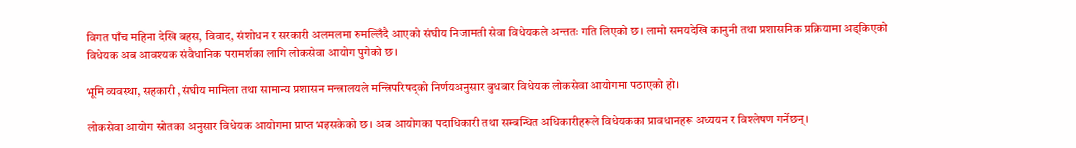विगत पाँच महिना देखि बहस, विवाद, संशोधन र सरकारी अलमलमा रुमल्लिँदै आएको संघीय निजामती सेवा विधेयकले अन्ततः गति लिएको छ। लामो समयदेखि कानुनी तथा प्रशासनिक प्रक्रियामा अड्किएको विधेयक अब आवश्यक संवैधानिक परामर्शका लागि लोकसेवा आयोग पुगेको छ।

भूमि व्यवस्था, सहकारी ,संघीय मामिला तथा सामान्य प्रशासन मन्त्रालयले मन्त्रिपरिषद्को निर्णयअनुसार बुधबार विधेयक लोकसेवा आयोगमा पठाएको हो।

लोकसेवा आयोग स्रोतका अनुसार विधेयक आयोगमा प्राप्त भइसकेको छ। अब आयोगका पदाधिकारी तथा सम्बन्धित अधिकारीहरूले विधेयकका प्रावधानहरू अध्ययन र विश्लेषण गर्नेछन्।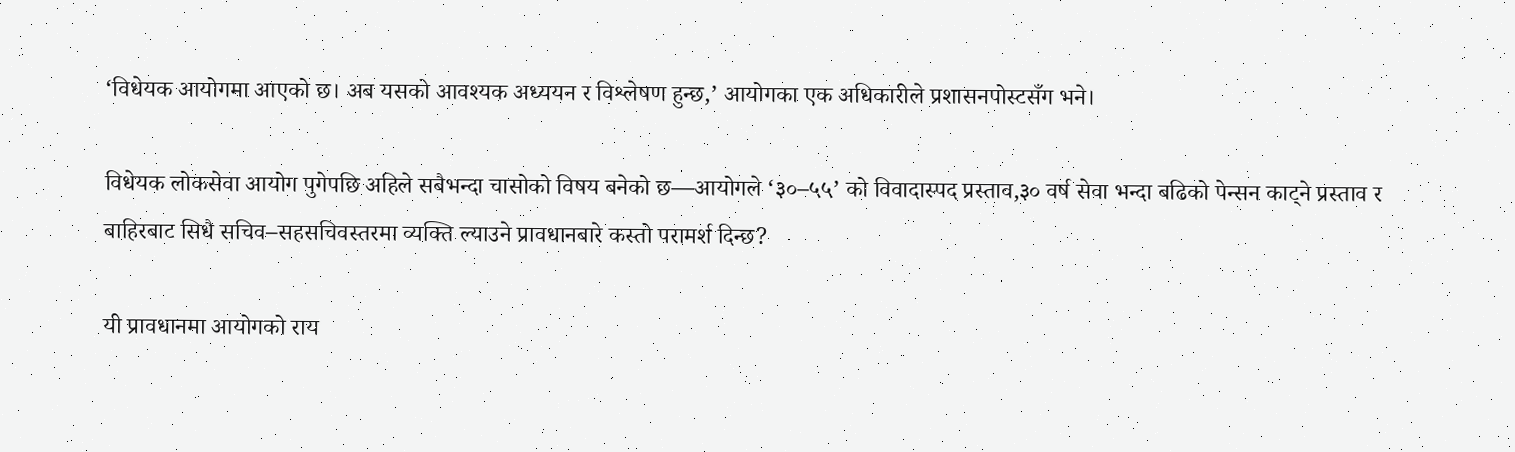‘विधेयक आयोगमा आएको छ। अब यसको आवश्यक अध्ययन र विश्लेषण हुन्छ,’ आयोगका एक अधिकारीले प्रशासनपोस्टसँग भने।

विधेयक लोकसेवा आयोग पुगेपछि अहिले सबैभन्दा चासोको विषय बनेको छ—आयोगले ‘३०–५५’ को विवादास्पद प्रस्ताव,३० वर्ष सेवा भन्दा बढिको पेन्सन काट्ने प्रस्ताव र बाहिरबाट सिधै सचिव–सहसचिवस्तरमा व्यक्ति ल्याउने प्रावधानबारे कस्तो परामर्श दिन्छ?

यी प्रावधानमा आयोगको राय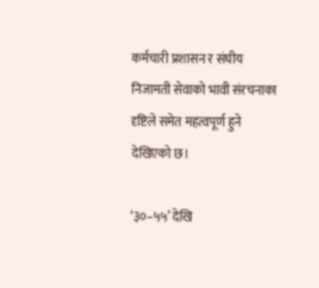कर्मचारी प्रशासन र संघीय निजामती सेवाको भावी संरचनाका दृष्टिले समेत महत्वपूर्ण हुने देखिएको छ।

‘३०–५५’ देखि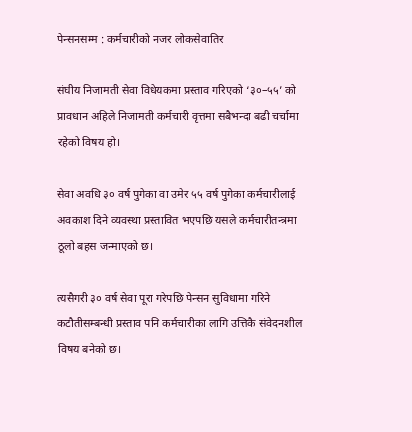पेन्सनसम्म : कर्मचारीको नजर लोकसेवातिर

संघीय निजामती सेवा विधेयकमा प्रस्ताव गरिएको ‘३०–५५’ को प्रावधान अहिले निजामती कर्मचारी वृत्तमा सबैभन्दा बढी चर्चामा रहेको विषय हो।

सेवा अवधि ३० वर्ष पुगेका वा उमेर ५५ वर्ष पुगेका कर्मचारीलाई अवकाश दिने व्यवस्था प्रस्तावित भएपछि यसले कर्मचारीतन्त्रमा ठूलो बहस जन्माएको छ।

त्यसैगरी ३० वर्ष सेवा पूरा गरेपछि पेन्सन सुविधामा गरिने कटौतीसम्बन्धी प्रस्ताव पनि कर्मचारीका लागि उत्तिकै संवेदनशील विषय बनेको छ।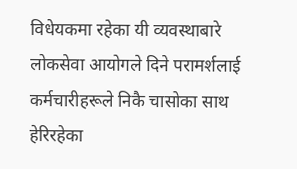विधेयकमा रहेका यी व्यवस्थाबारे लोकसेवा आयोगले दिने परामर्शलाई कर्मचारीहरूले निकै चासोका साथ हेरिरहेका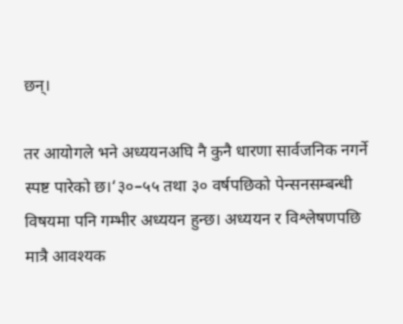छन्।

तर आयोगले भने अध्ययनअघि नै कुनै धारणा सार्वजनिक नगर्ने स्पष्ट पारेको छ।‘३०–५५ तथा ३० वर्षपछिको पेन्सनसम्बन्धी विषयमा पनि गम्भीर अध्ययन हुन्छ। अध्ययन र विश्लेषणपछि मात्रै आवश्यक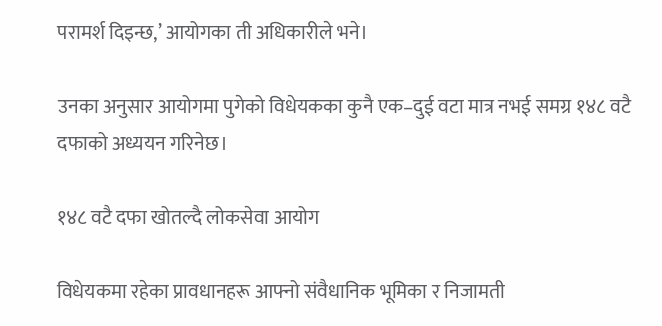परामर्श दिइन्छ,’ आयोगका ती अधिकारीले भने।

उनका अनुसार आयोगमा पुगेको विधेयकका कुनै एक–दुई वटा मात्र नभई समग्र १४८ वटै दफाको अध्ययन गरिनेछ।

१४८ वटै दफा खोतल्दै लोकसेवा आयोग

विधेयकमा रहेका प्रावधानहरू आफ्नो संवैधानिक भूमिका र निजामती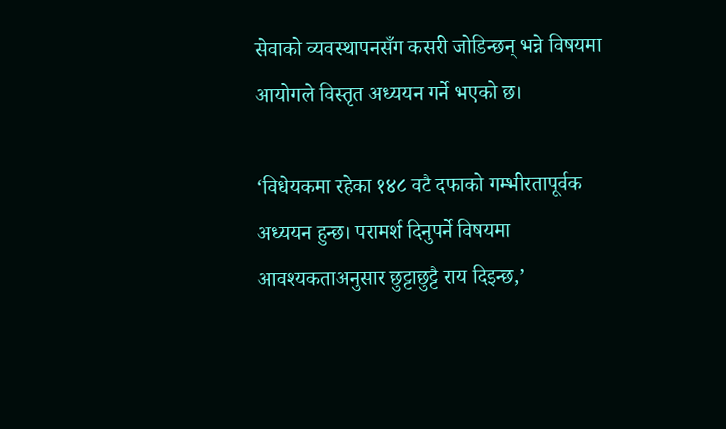सेवाको व्यवस्थापनसँग कसरी जोडिन्छन् भन्ने विषयमा आयोगले विस्तृत अध्ययन गर्ने भएको छ।

‘विधेयकमा रहेका १४८ वटै दफाको गम्भीरतापूर्वक अध्ययन हुन्छ। परामर्श दिनुपर्ने विषयमा आवश्यकताअनुसार छुट्टाछुट्टै राय दिइन्छ,’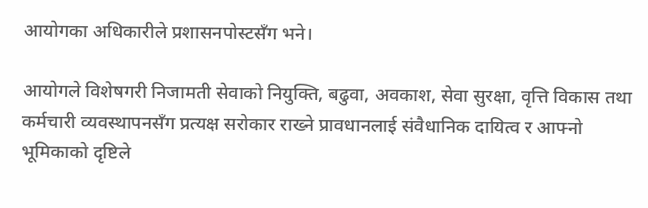आयोगका अधिकारीले प्रशासनपोस्टसँग भने।

आयोगले विशेषगरी निजामती सेवाको नियुक्ति, बढुवा, अवकाश, सेवा सुरक्षा, वृत्ति विकास तथा कर्मचारी व्यवस्थापनसँग प्रत्यक्ष सरोकार राख्ने प्रावधानलाई संवैधानिक दायित्व र आफ्नो भूमिकाको दृष्टिले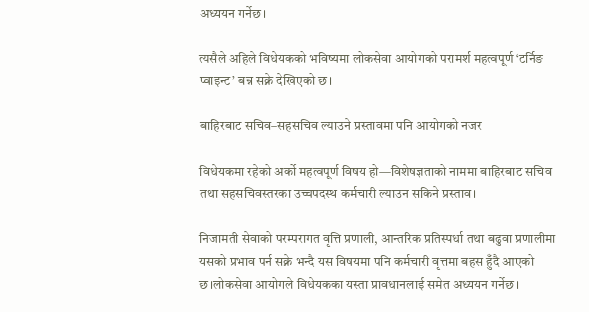अध्ययन गर्नेछ।

त्यसैले अहिले विधेयकको भविष्यमा लोकसेवा आयोगको परामर्श महत्वपूर्ण ‘टर्निङ प्वाइन्ट’ बन्न सक्ने देखिएको छ।

बाहिरबाट सचिव–सहसचिव ल्याउने प्रस्तावमा पनि आयोगको नजर

विधेयकमा रहेको अर्को महत्वपूर्ण विषय हो—विशेषज्ञताको नाममा बाहिरबाट सचिव तथा सहसचिवस्तरका उच्चपदस्थ कर्मचारी ल्याउन सकिने प्रस्ताव।

निजामती सेवाको परम्परागत वृत्ति प्रणाली, आन्तरिक प्रतिस्पर्धा तथा बढुवा प्रणालीमा यसको प्रभाव पर्न सक्ने भन्दै यस विषयमा पनि कर्मचारी वृत्तमा बहस हुँदै आएको छ।लोकसेवा आयोगले विधेयकका यस्ता प्रावधानलाई समेत अध्ययन गर्नेछ।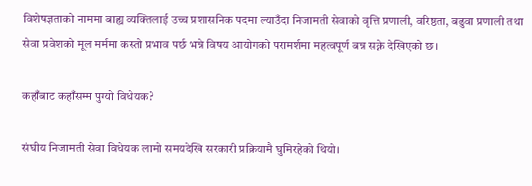विशेषज्ञताको नाममा बाह्य व्यक्तिलाई उच्च प्रशासनिक पदमा ल्याउँदा निजामती सेवाको वृत्ति प्रणाली, वरिष्ठता, बढुवा प्रणाली तथा सेवा प्रवेशको मूल मर्ममा कस्तो प्रभाव पर्छ भन्ने विषय आयोगको परामर्शमा महत्वपूर्ण बन्न सक्ने देखिएको छ।

कहाँबाट कहाँसम्म पुग्यो विधेयक?

संघीय निजामती सेवा विधेयक लामो समयदेखि सरकारी प्रक्रियामै घुमिरहेको थियो।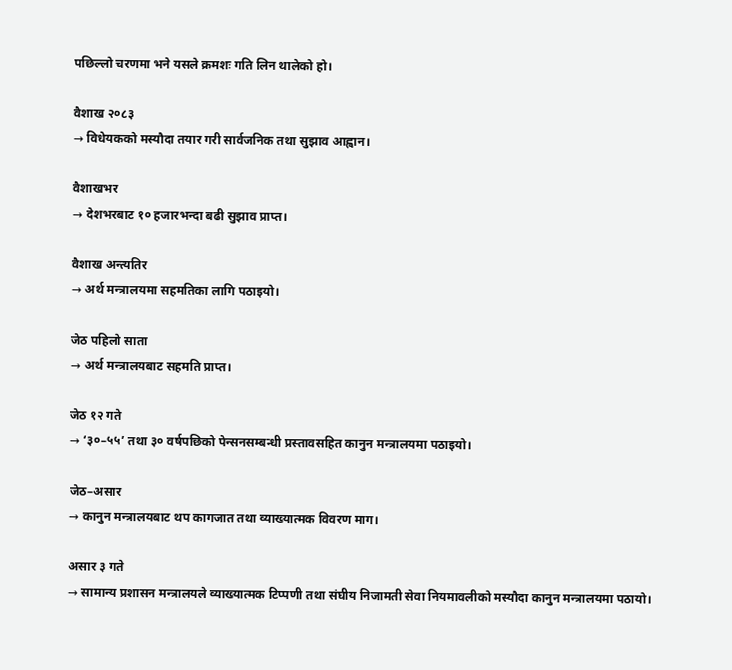पछिल्लो चरणमा भने यसले क्रमशः गति लिन थालेको हो।

वैशाख २०८३
→ विधेयकको मस्यौदा तयार गरी सार्वजनिक तथा सुझाव आह्वान।

वैशाखभर
→ देशभरबाट १० हजारभन्दा बढी सुझाव प्राप्त।

वैशाख अन्त्यतिर
→ अर्थ मन्त्रालयमा सहमतिका लागि पठाइयो।

जेठ पहिलो साता
→ अर्थ मन्त्रालयबाट सहमति प्राप्त।

जेठ १२ गते
→ ‘३०–५५’ तथा ३० वर्षपछिको पेन्सनसम्बन्धी प्रस्तावसहित कानुन मन्त्रालयमा पठाइयो।

जेठ–असार
→ कानुन मन्त्रालयबाट थप कागजात तथा व्याख्यात्मक विवरण माग।

असार ३ गते
→ सामान्य प्रशासन मन्त्रालयले व्याख्यात्मक टिप्पणी तथा संघीय निजामती सेवा नियमावलीको मस्यौदा कानुन मन्त्रालयमा पठायो।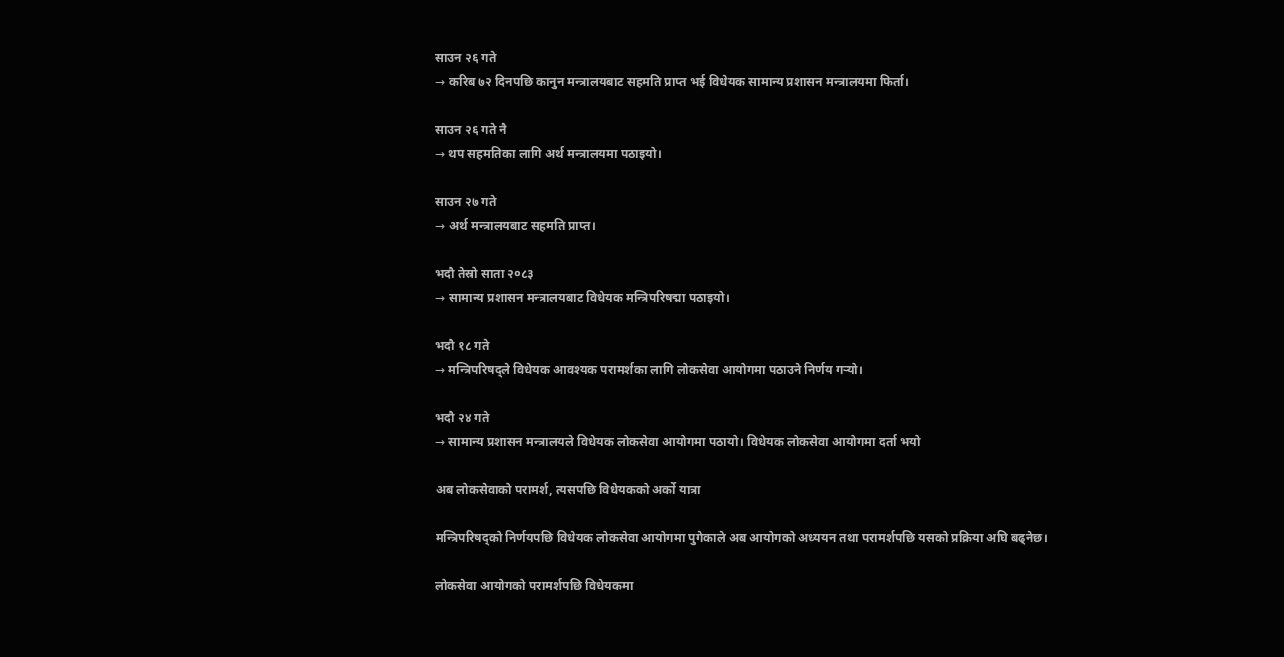साउन २६ गते
→ करिब ७२ दिनपछि कानुन मन्त्रालयबाट सहमति प्राप्त भई विधेयक सामान्य प्रशासन मन्त्रालयमा फिर्ता।

साउन २६ गते नै
→ थप सहमतिका लागि अर्थ मन्त्रालयमा पठाइयो।

साउन २७ गते
→ अर्थ मन्त्रालयबाट सहमति प्राप्त।

भदौ तेस्रो साता २०८३
→ सामान्य प्रशासन मन्त्रालयबाट विधेयक मन्त्रिपरिषद्मा पठाइयो।

भदौ १८ गते
→ मन्त्रिपरिषद्ले विधेयक आवश्यक परामर्शका लागि लोकसेवा आयोगमा पठाउने निर्णय गर्‍यो।

भदौ २४ गते
→ सामान्य प्रशासन मन्त्रालयले विधेयक लोकसेवा आयोगमा पठायो। विधेयक लोकसेवा आयोगमा दर्ता भयो

अब लोकसेवाको परामर्श, त्यसपछि विधेयकको अर्को यात्रा

मन्त्रिपरिषद्को निर्णयपछि विधेयक लोकसेवा आयोगमा पुगेकाले अब आयोगको अध्ययन तथा परामर्शपछि यसको प्रक्रिया अघि बढ्नेछ।

लोकसेवा आयोगको परामर्शपछि विधेयकमा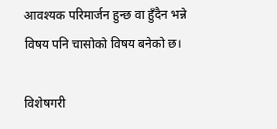आवश्यक परिमार्जन हुन्छ वा हुँदैन भन्ने विषय पनि चासोको विषय बनेको छ।

विशेषगरी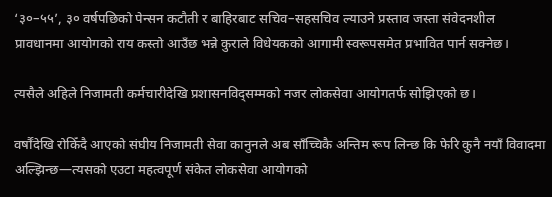‘३०–५५’, ३० वर्षपछिको पेन्सन कटौती र बाहिरबाट सचिव–सहसचिव ल्याउने प्रस्ताव जस्ता संवेदनशील प्रावधानमा आयोगको राय कस्तो आउँछ भन्ने कुराले विधेयकको आगामी स्वरूपसमेत प्रभावित पार्न सक्नेछ।

त्यसैले अहिले निजामती कर्मचारीदेखि प्रशासनविद्सम्मको नजर लोकसेवा आयोगतर्फ सोझिएको छ।

वर्षौंदेखि रोकिँदै आएको संघीय निजामती सेवा कानुनले अब साँच्चिकै अन्तिम रूप लिन्छ कि फेरि कुनै नयाँ विवादमा अल्झिन्छ—त्यसको एउटा महत्वपूर्ण संकेत लोकसेवा आयोगको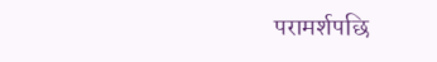परामर्शपछि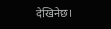देखिनेछ।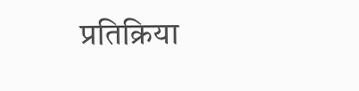प्रतिक्रिया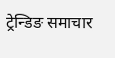ट्रेन्डिङ समाचार